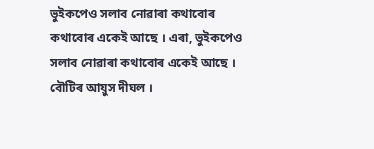ভুইকপেও সলাব নোৱাৰা কথাবোৰ
কথাবোৰ একেই আছে । এৰা, ভুইকপেও সলাব নোৱাৰা কথাবোৰ একেই আছে ।
বৌটিৰ আয়ুস দীঘল ।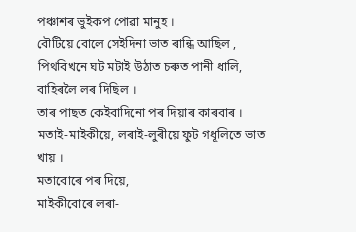পঞ্চাশৰ ভুইকপ পোৱা মানুহ ।
বৌটিয়ে বোলে সেইদিনা ভাত ৰান্ধি আছিল ,
পিথবিখনে ঘট মটাই উঠাত চৰুত পানী ধালি, বাহিৰলৈ লৰ দিছিল ।
তাৰ পাছত কেইবাদিনো পৰ দিয়াৰ কাৰবাৰ ।
মতাই-মাইকীয়ে, লৰাই-লুৰীয়ে ফুট গধূলিতে ভাত খায় ।
মতাবোৰে পৰ দিয়ে,
মাইকীবোৰে লৰা-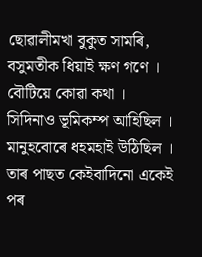ছোৱালীমখা বুকুত সামৰি,
বসুমতীক ধিয়াই ক্ষণ গণে ।
বৌটিয়ে কোৱা কথা ।
সিদিনাও ভূমিকম্প আহিছিল ।
মানুহবোৰে ধহমহাই উঠিছিল ।
তাৰ পাছত কেইবাদিনো একেই পৰ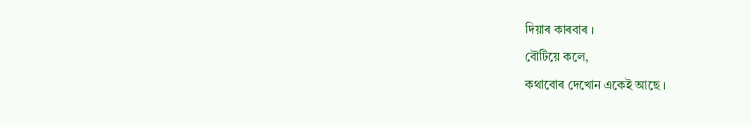দিয়াৰ কাৰবাৰ ।
বৌটিয়ে কলে,
কথাবোৰ দেখোন একেই আছে ।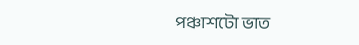পঞ্চাশটো ভাত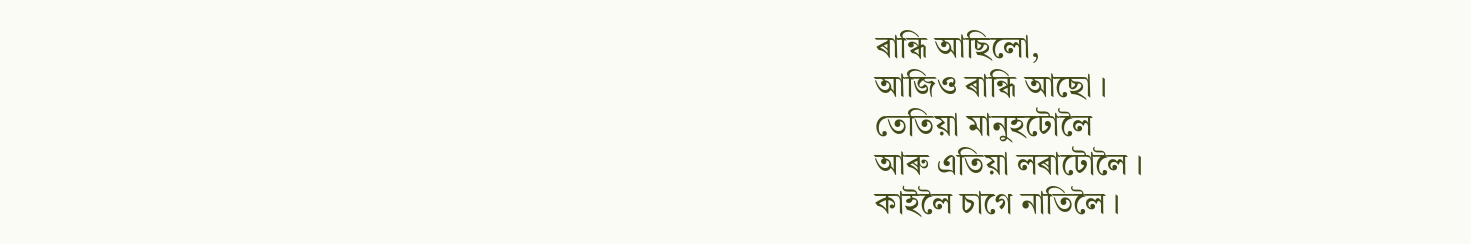ৰান্ধি আছিলো,
আজিও ৰান্ধি আছো ।
তেতিয়া মানুহটোলৈ
আৰু এতিয়া লৰাটোলৈ ।
কাইলৈ চাগে নাতিলৈ ।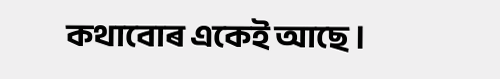কথাবোৰ একেই আছে ।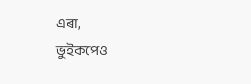এৰা,
ভুইকপেও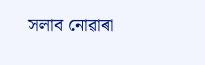সলাব নোৱাৰা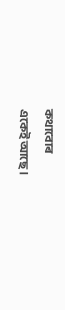কথাবোৰ
একেই আছে ।